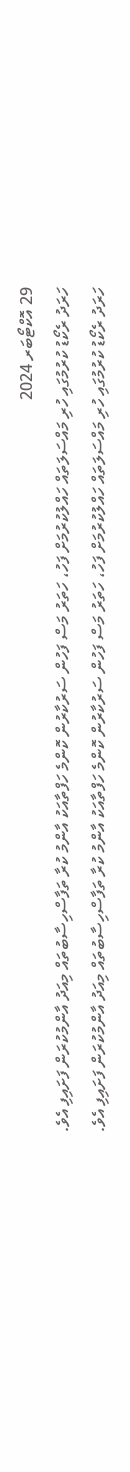29 އޮކްޓޯބަރ 2024
ހަރަދު ރެކޯޑު ކުރުމުގައި ހުރި މައްސަލަތައް ހައްލުކުރުމަށް ފަހު، ހަތަރު މަސް ފަހުން ސަރުކާރުން ކޮންމެ ހަފްތާއަކު އާންމު ކުރާ ތަފާސްހިސާބުތައް މިއަދު އާންމުކުރަން ފަށައިފި އެވެ.
ހަރަދު ރެކޯޑު ކުރުމުގައި ހުރި މައްސަލަތައް ހައްލުކުރުމަށް ފަހު، ހަތަރު މަސް ފަހުން ސަރުކާރުން ކޮންމެ ހަފްތާއަކު އާންމު ކުރާ ތަފާސްހިސާބުތައް މިއަދު އާންމުކުރަން ފަށައިފި އެވެ.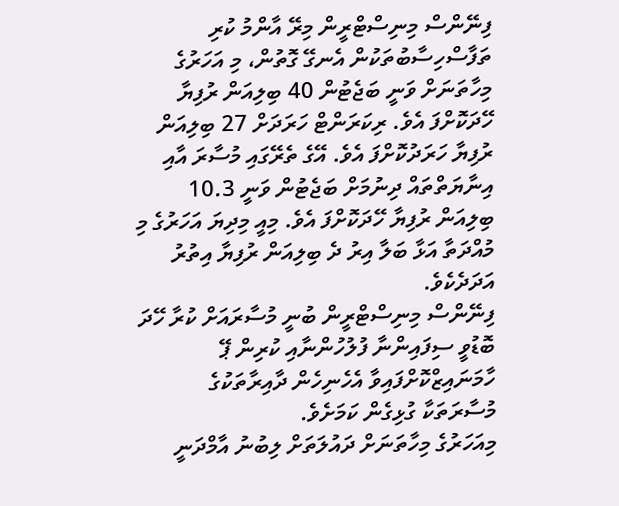ފިނޭންސް މިނިސްޓްރީން މިރޭ އާންމު ކުރި ތަފާސްހިސާބުތަކުން އެނގޭ ގޮތުން، މި އަހަރުގެ މިހާތަނަށް ވަނީ ބަޖެޓުން 40 ބިލިއަން ރުފިޔާ ހޭދަކޮށްފަ އެވެ. ރިކަރަންޓް ހަރަދަށް 27 ބިލިއަން ރުފިޔާ ހަރަދުކޮށްފަ އެވެ. އޭގެ ތެރޭގައި މުސާރަ އާއި އިނާޔަތްތައް ދިނުމަށް ބަޖެޓުން ވަނީ 10.3 ބިލިއަން ރުފިޔާ ހޭދަކޮށްފަ އެވެ. މިއީ މިދިޔަ އަހަރުގެ މި މުއްދަތާ އަޅާ ބަލާ އިރު ދެ ބިލިއަން ރުފިޔާ އިތުރު އަދަދެކެވެ.
ފިނޭންސް މިނިސްޓްރީން ބުނީ މުސާރައަށް ކުރާ ހޭދަ ބޮޑުވީ ސިފައިންނާ ފުލުހުންނާއި ކުރިން ޕޭ ހާމަނައިޒްކޮށްފައިވާ އެހެނިހެން ދާއިރާތަކުގެ މުސާރަތަކާ ގުޅިގެން ކަމަށެވެ.
މިއަހަރުގެ މިހާތަނަށް ދައުލަތަށް ލިބުނު އާމްދަނީ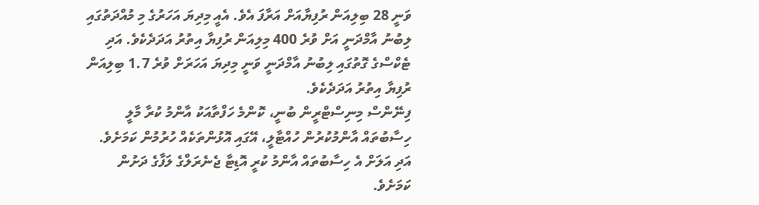ވަނީ 28 ބިލިއަން ރުފިޔާއަށް އަރާފަ އެވެ. އެއީ މިދިޔަ އަހަރުގެ މި މުއްދަތުގައި ލިބުނު އާމްދަނީ އަށް ވުރެ 400 މިލިއަން ރުފިޔާ އިތުރު އަދަދެކެވެ. އަދި ޓެކްސްގެ ގޮތުގައި ލިބުނު އާމްދަނީ ވަނީ މިދިޔަ އަހަރަށް ވުރެ 1.7 ބިލިއަން ރުފިޔާ އިތުރު އަދަދެކެވެ.
ފިނޭންސް މިނިސްޓްރީން ބުނީ، ކޮންމެ ހަފްތާއަކު އާންމު ކުރާ މާލީ ހިސާބުތައް އާންމުކުރުން ހުއްޓާލީ، އޭގައި އޮޅުންތަކެއް ހުރުމުން ކަމަށެވެ. އަދި އަލަށް އެ ހިސާބުތައް އާންމު ކުރީ އޮޑިޓާ ޖެނެރަލްގެ ލަފާގެ ދަށުން ކަމަށެވެ.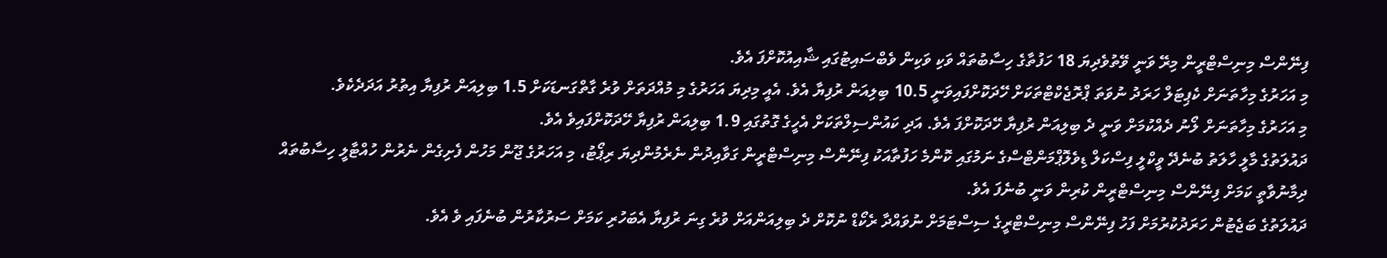ފިނޭންސް މިނިސްޓްރީން މިރޭ ވަނީ ވޭތުވެދިޔަ 18 ހަފުތާގެ ހިސާބުތައް ވަކި ވަކިން ވެބްސައިޓުގައި ޝާއިއުކޮށްފަ އެވެ.
މި އަހަރުގެ މިހާތަނަށް ކެޕިޓަލް ހަރަދު ނުވަތަ ޕްރޮޖެކްޓްތަކަށް ހޭދަކޮށްފައިވަނީ 10.5 ބިލިއަން ރުފިޔާ އެވެ. އެއީ މިދިޔަ އަހަރުގެ މި މުއްދަތަށް ވުރެ ގާތްގަނޑަކަށް 1.5 ބިލިއަން ރުފިޔާ އިތުރު އަދަދެކެވެ.
މި އަހަރުގެ މިހާތަނަށް ލޯނު ދެއްކުމަށް ވަނީ ދެ ބިލިއަން ރުފިޔާ ހޭދަކޮށްފަ އެވެ. އަދި ކައުންސިލްތަކަށް އެހީގެ ގޮތުގައި 1.9 ބިލިއަން ރުފިޔާ ހޭދަކޮށްފައިވެ އެވެ.
ދައުލަތުގެ މާލީ ހާލަތު ބުނެދޭ ވީކްލީ ފިސްކަލް ޑިވެލޮޕްމަންޓްސްގެ ނަމުގައި ކޮންމެ ހަފުތާއަކު ފިނޭންސް މިނިސްޓްރީން ގަވާއިދުން ނެރެމުންދިޔަ ރިޕޯޓު، މި އަހަރުގެ ޖޫން މަހުން ފެށިގެން ނެރުން ހުއްޓާލީ ހިސާބުތައް ދިމާނުވާތީ ކަމަށް ފިނޭންސް މިނިސްޓްރީން ކުރިން ވަނީ ބުނެފަ އެވެ.
ދައުލަތުގެ ބަޖެޓުން ހަރަދުކުރުމަށް ފަހު ފިނޭންސް މިނިސްޓްރީގެ ސިސްޓަމަށް ނުވައްދާ ރެކޯޑް ނުކޮށް ދެ ބިލިއަންއަށް ވުރެ ގިނަ ރުފިޔާ އެބަހުރި ކަމަށް ސަރުކާރުން ބުނެފައި ވެ އެވެ.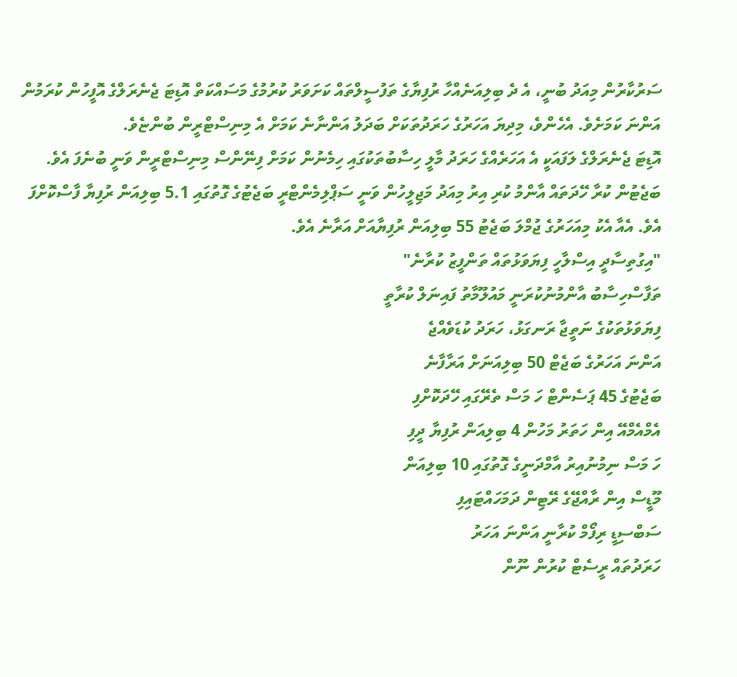ސަރުކާރުން މިއަދު ބުނީ، އެ ދެ ބިލިއަނެއްހާ ރުފިޔާގެ ތަފުސީލްތައް ކަށަވަރު ކުރުމުގެ މަސައްކަތް އޮޑިޓަ ޖެނެރަލްގެ އޮފީހުން ކުރަމުން އަންނަ ކަމަށެވެ. އެހެންވެ، މިދިޔަ އަހަރުގެ ހަރަދުތަކަށް ބަދަލު އަންނާނެ ކަމަށް އެ މިނިސްޓްރީން ބުންޏެވެ.
އޮޑިޓަ ޖެނެރަލްގެ ލަފައަކީ އެ އަހަރެއްގެ ހަރަދު މާލީ ހިސާބުތަކުގައި ހިމެނުން ކަމަށް ފިނޭންސް މިނިސްޓްރީން ވަނީ ބުނެފަ އެވެ.
ބަޖެޓުން ކުރާ ހޭދަތައް އާންމު ކުރި އިރު މިއަދު މަޖިލީހުން ވަނީ ސަޕްލިމެންޓްރީ ބަޖެޓުގެ ގޮތުގައި 5.1 ބިލިއަން ރުފިޔާ ފާސްކޮށްފަ އެވެ. އެއާ އެކު މިއަހަރުގެ ޖުމްލަ ބަޖެޓު 55 ބިލިއަން ރުފިޔާއަށް އަރާނެ އެވެ.
"އިގުތިސާދީ އިސްލާހީ ފިޔަވަޅުތައް ތަންފީޒު ކުރާނެ"
ތަފާސްހިސާބު އާންމުނުކުރަނީ މައުލޫމާތު ފައިނަލް ކުރާތީ
ފިޔަވަޅުތަކުގެ ނަތީޖާ ރަނގަޅު، ހަރަދު ކުޑަވެއްޖެ
އަންނަ އަހަރުގެ ބަޖެޓް 50 ބިލިއަނަށް އަރާފާނެ
ބަޖެޓުގެ 45 ޕަސެންޓް ހަ މަސް ތެރޭގައި ހޭދަކޮށްފި
އެމްއެމްއޭ އިން ހަތަރު މަހުން 4 ބިލިއަން ރުފިޔާ ދީފި
ހަ މަސް ނިމުނުއިރު އާމްދަނީގެ ގޮތުގައި 10 ބިލިއަން
މޫޑީސް އިން ރާއްޖޭގެ ރޭޓިން ދަމަހައްޓައިފި
ސަބްސިޑީ ރިފޯމް ކުރާނީ އަންނަ އަހަރު
ހަރަދުތައް ރީސެޓް ކުރުން ނޫން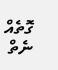ގޮތެއް ނެތް